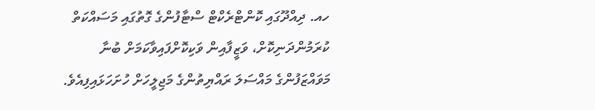ހއ. ދިއްދޫގައި ކޮންޓްރެކްޓް ސްޓާފުންގެ ގޮތުގައި މަސައްކަތް ކުރަމުންދަނިކޮށް، ވަޒީފާއިން ވަކިކޮށްފައިވާކަމަށް ބުނާ މަވައްޒަފުންގެ މައްސަލަ ރައްޔިތުންގެ މަޖިލީހަށް ހުށަހަޅައިފިއެވެ.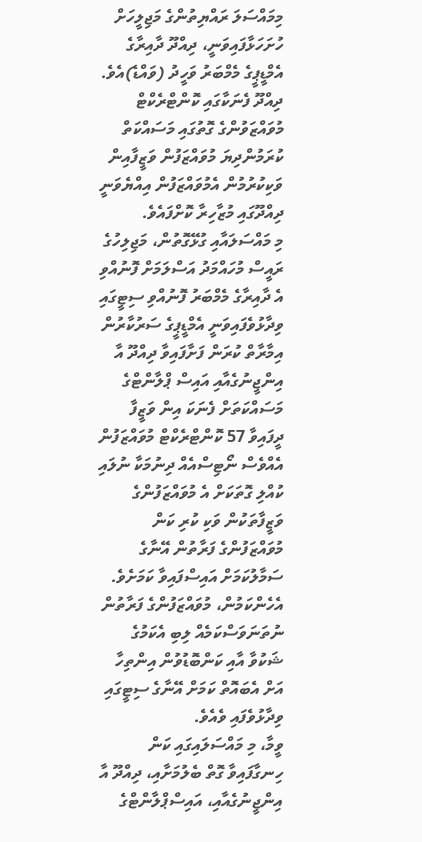މިމައްސަލަ ރައްޔިތުންގެ މަޖިލީހަށް ހުށަހަޅާފައިވަނީ، ދިއްދޫ ދާއިރާގެ އެމްޑީޕީގެ މެމްބަރު ވަހީދު (ވައްޑެ)އެވެ.
ދިއްދޫ ފެނަކާގައި ކޮންޓްރެކްޓް މުވައްޒަވުންގެ ގޮތުގައި މަސައްކަތް ކުރަމުންދިޔަ މުވައްޒަފުން ވަޒީފާއިން ވަކިކުރުމުން އެމުވައްޒަފުން އިއްޔެވަނީ ދިއްދޫގައި މުޒާހިރާ ކޮށްފައެވެ.
މި މައްސަލައާއި ގުޅޭގޮތުން، މަޖިލިހުގެ ރައީސް މުހައްމަދު އަސްލަމަށް ފޮނުއްވި އެ ދާއިރާގެ މެމްބަރު ފޮނުއްވި ސިޓީގައި ވިދާޅުވެފައިވަނީ އެމްޑީޕީގެ ސަރުކާރުން އިމާރާތް ކުރަން ފަށާފައިވާ ދިއްދޫ އާ އިންޖީނުގެއާއި އައިސް ޕްލާންޓްގެ މަސައްކަތަށް ފެނަކަ އިން ވަޒީފާ ދީފައިވާ 57 ކޮންޓްރެކްޓް މުވައްޒަފުން އެއްވެސް ނޯޓިސްއެއް ދިނުމަކާ ނުލައި ކުއްލި ގޮތަކަށް އެ މުވައްޒަފުންގެ ވަޒީފާތަކުން ވަކި ކުރި ކަން މުވައްޒަފުންގެ ފަރާތުން އޭނާގެ ސަމާލުކަމަށް އައިސްފައިވާ ކަމަށެވެ.
އެހެންކަމުން، މުވައްޒަފުންގެ ފަރާތުން ނުތަނަވަސްކަމެއް ލިބި އެކަމުގެ ޝަކުވާ އާއި ކަންބޮޑުވުން އިންތިހާ އަށް އެބައޮތް ކަމަށް އޭނާގެ ސިޓީގައި ވިދާޅުވެފައި ވެއެވެ.
ވީމާ، މި މައްސަލައިގައި ކަން ހިނގާފައިވާ ގޮތް ބެލުމަށާއި، ދިއްދޫ އާ އިންޖީނުގެއާއި، އައިސްޕްލާންޓްގެ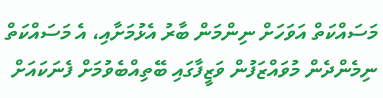މަސައްކަތް އަވަހަށް ނިންމަން ބާރު އެޅުމަށާއި، އެ މަސައްކަތް ނިމެންދެން މުވައްޒަފުން ވަޒީފާގައި ބޭތިއްބެވުމަށް ފެނަކައަށް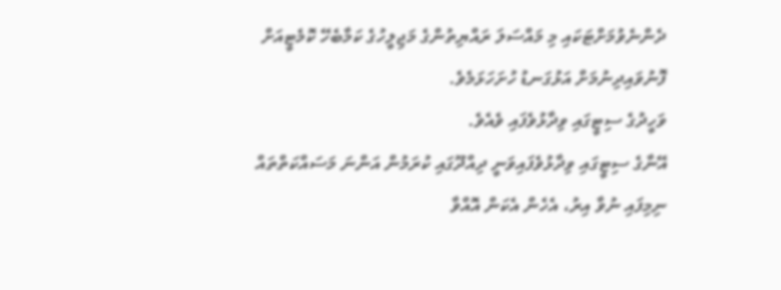ދެންނެވުމަށްޓަކައި މި މައްސަލަ ރައްޔިތުންގެ މަޖިލީހުގެ ކަމާބެހޭ ކޮމެޓީއަށް ފޮނުވައިދިނުމަށް އަޅުގަނޑު ހުށަހަޅަމެވެ.
ވަހީދުގެ ސިޓީގައި ވިދާޅުވެފައި ވެއެވެ.
އޭނާގެ ސިޓީގައި ވިދާޅުވެފައިވަނީ ދިއްދޫގައި ކުރަމުން އަންނަ މަސައްކަތްތައް ނިމިފައި ނުވާ އިރު، އެހެން އެކަން އޮއްވާ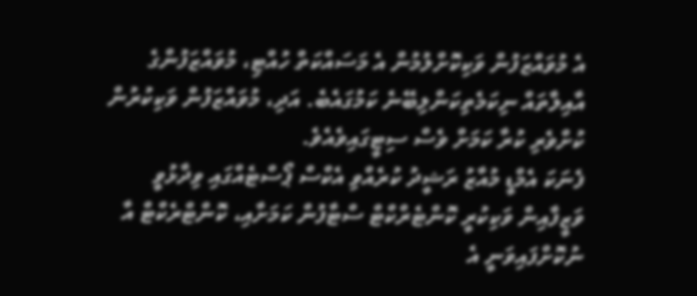އެ މުވައްޒަފުން ވަކިކޮށްލުމުން އެ މަސައްކަތް ހުއްޓި، މުވައްޒަފުންގެ އާއިލާތައް ނިކަމެތިކަންލިބޭނެ ކަމުގައެބެ. އަދި، މުވައްޒަފުން ވަކިކުރުން ކުށްވެރި ކުރާ ކަމަށް ވެސް ސިޓީގައިވެއެވެ.
ފެނަކަ އެމްޑީ މުއާޒު ރަޝީދު ކުރެއްވި އެކްސް ޕޯސްޓެއްގައި ވިދާޅުވީ ވަޒީފާއިން ވަކިކުރީ ކޮންޓެރްކްޓް ސްޓާފުން ކަމަށާއި، ކޮންޓްރެކްޓް އާ ނުކޮށްފައިވަނީ އެ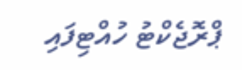ޕްރޮޖެކްޓު ހުއްޓިފައި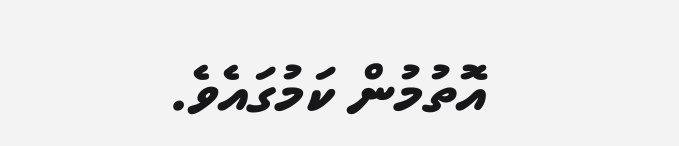އޮތުމުން ކަމުގައެވެ.